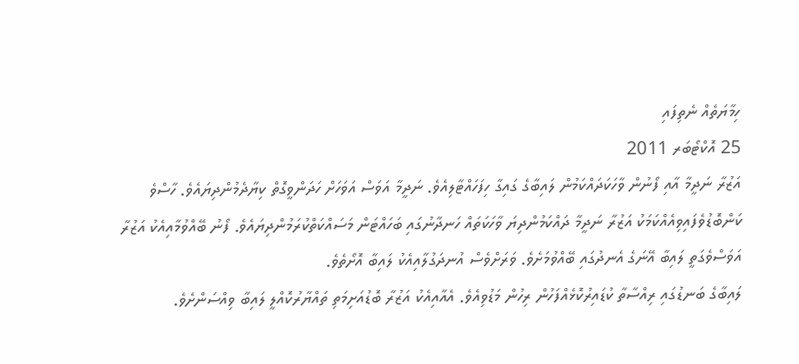ހިމާޔަތެއް ނެތިފައި
25 އޮކްޓޯބަރ 2011
އަޒުރާ ނަދީމާ އާއި ފޯނުން ވާހަކަދައްކަމުން ލައިބާގެ ގައިގާ ހިފަހައްޓާލިއެވެ. ނަދީމާ އަވަސް އަވަހަށް ހަދަންވީގޮތް ކިޔާދެމުންދިޔައެވެ. ހާސްވެ ކަންބޮޑުވެފައިވިއެއްކަމަކު އަޒުރާ ނަދީމާ ދައްކަމުންދިޔަ ވާހަކަތައް ހަނދާނުގައި ބަހައްޓަން މަސައްކަތްކުރަމުންދިޔައެވެ. ފޯނު ބޭއްވުމާއިއެކު އަޒުރާ އަވަސްވެގަތީ ލައިބާ އޭނަގެ އެނދުގައި ބޭއްވުމަށެވެ. ވަރަށްވެސް އުނދަގުލާއިއެކު ލައިބާ އޮށޯތެވެ.
ލައިބާގެ ބަނޑުގައި ރިއްސާތާ ކުޑައިރުކޮޅެއްފަހުން ރިހުން މަޑުވިއެވެ. އެއާއިއެކު އަޒުރާ ބޮޑުއަށިމަތި ތައްޔާރުކޮއްލީ ލައިބާ ވިއްސަންށެވެ.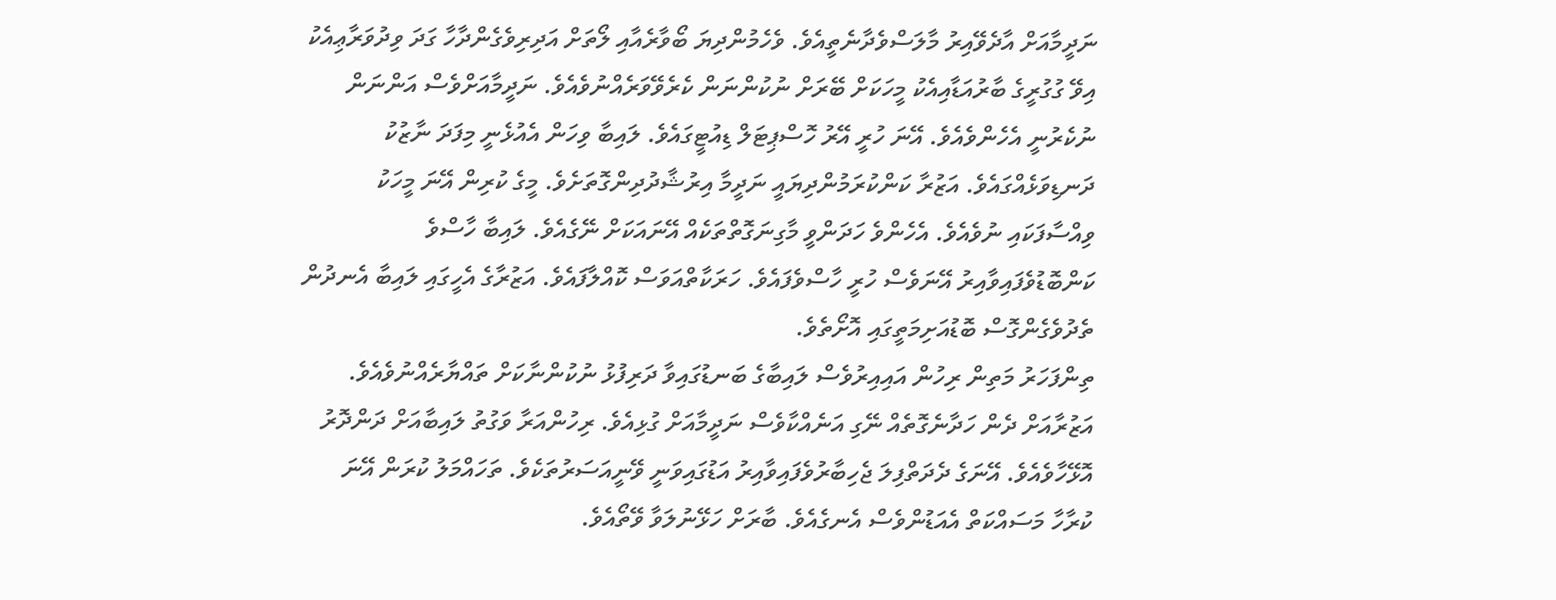ނަދީމާއަށް އާދެވޭއިރު މާލަސްވެދާނެތީއެވެ. ވެހެމުންދިޔަ ބޯވާރެއާއި ލޯތަށް އަދިރިވެގެންދާހާ ގަދަ ވިދުވަރާޢިއެކު އިވޭ ގުގުރީގެ ބާރުއަޑާއިއެކު މީހަކަށް ބޭރަށް ނުކުންނަން ކެރެވޭވަރެއްނުވެއެވެ. ނަދީމާއަށްވެސް އަންނަން ނުކެރުނީ އެހެންވެއެވެ. އޭނަ ހުރީ އޭރު ހޮސްޕިޓަލް ޑިއުޓީގައެވެ. ލައިބާ ވިހަން އެއުޅެނީ މިފަދަ ނާޒުކު ދަނޑިވަޅެއްގައެވެ. އަޒުރާ ކަންކުރަމުންދިޔައީ ނަދީމާ އިރުޝާދުދިންގޮތަށެވެ. މީގެ ކުރިން އޭނަ މީހަކު ވިއްސާފަކައި ނުވެއެވެ. އެހެންވެ ހަދަންވީ މާގިނަގޮތްތަކެއް އޭނައަކަށް ނޭގެއެވެ. ލައިބާ ހާސްވެ ކަންބޮޑުވެފައިވާއިރު އޭނަވެސް ހުރީ ހާސްވެފައެވެ. ހަރަކާތްއަވަސް ކޮއްލާފައެވެ. އަޒުރާގެ އެހީގައި ލައިބާ އެނދުން ތެދުވެގެންގޮސް ބޮޑުއަށިމަތީގައި އޮށޯތެވެ.
ތިންފަހަރު މަތިން ރިހުން އައިއިރުވެސް ލައިބާގެ ބަނޑުގައިވާ ދަރިފުޅު ނުކުންނާކަށް ތައްޔާރެއްނުވެއެވެ. އަޒުރާއަށް ދެން ހަދާނެގޮތެއް ނޭގި އަނެއްކާވެސް ނަދީމާއަށް ގުޅިއެވެ. ރިހުންއަރާ ވަގުތު ލައިބާއަށް ދަންދޮރު އޮޅޭހާވެއެވެ. އޭނަގެ ދެދަތްފިލަ ޖެހިބާރުވެފައިވާއިރު އަޑުގައިވަނީ ވޭނީއަސަރުތަކެވެ. ތަހައްމަލު ކުރަން އޭނަ ކުރާހާ މަސައްކަތް އެއަޑުންވެސް އެނގެއެވެ. ބާރަށް ހަޅޭނުލަވާ ވޭތޯއެވެ.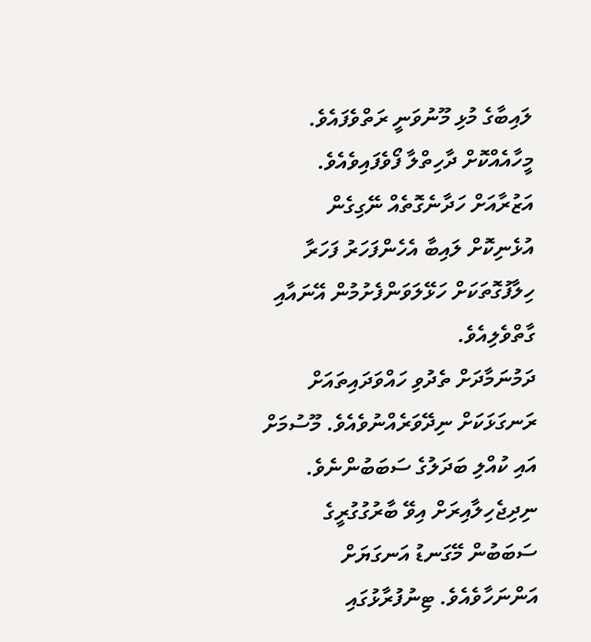ލައިބާގެ މުޅި މޫނުވަނީ ރަތްވެފައެވެ. މީހާއެއްކޮށް ދާހިތްލާ ފޯވެފައިވެއެވެ. އަޒުރާއަށް ހަދާނެގޮތެއް ނޭގިގެން އުޅެނިކޮށް ލައިބާ އެހެންފަހަރު ފަހަރާ ހިލާފުގޮތަކަށް ހަޅޭލަވަންފެށުމުން އޭނައާއި ގާތްވެލިއެވެ.
ދަމުނަމާދަށް ތެދުވި ހައްވަދައިތައަށް ރަނގަޅަކަށް ނިދޭވަރެއްނުވެއެވެ. މޫސުމަށް އައި ކުއްލި ބަދަލުގެ ސަބަބުންނެވެ. ނިދިޖެހިލާއިރަށް އިވޭ ބާރުގުގުރީގެ ސަބަބުން މޭގަނޑު އަނގަޔަށް އަންނަހާވެއެވެ. ޓިނުފުރާޅުގައި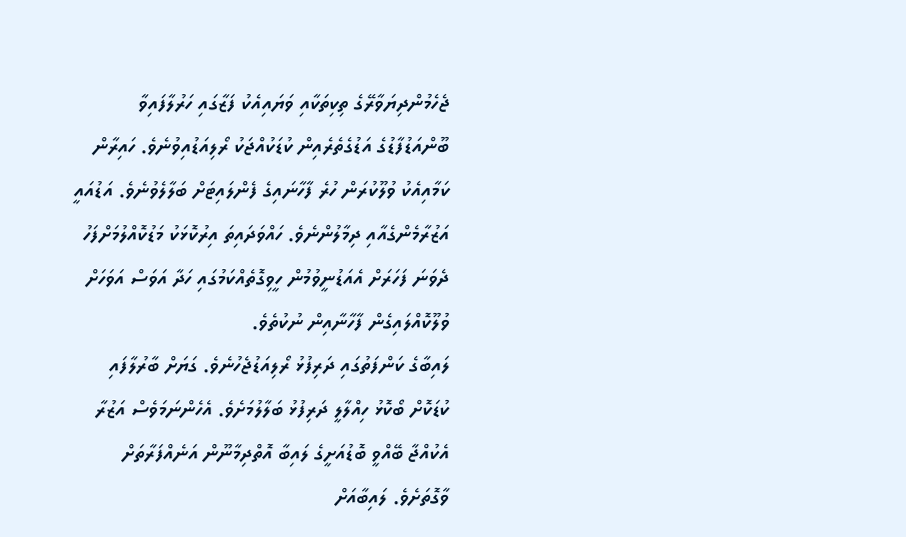ޖެހެމުންދިޔަވާރޭގެ ތިކިތަކާއި ވަޔައިއެކު ފަޒާގައި ހަރުލާފައިވާ ބޫންއަޑުފާޑުގެ އަޑުގެތެރެއިން ކުޑަކުއްޖަކު ރޯލިއަޑުއިވުނެވެ. ހައިރާން ކަމާއިއެކު ވުލޫކުރަން ހުރެ ފާހާނައިގެ ފެންލައިޓަށް ބަލާލެވުނެވެ. އަޑުއައީ އަޒުރާމެންގެއާއި ދިމާލުންނެވެ. ހައްވަދައިތަ އިރުކޮޅަކު މަޑުކޮއްލުމަށްފަހު ދެވަނަ ފަހަރަށް އެއަޑުނީވުމުން ހީވިގޮތެއްކަމުގައި ހަދާ އަވަސް އަވަހަށް ވުލޫކޮއްލައިގެން ފާހާނާއިން ނުކުތެވެ.
ލައިބާގެ ކަންފަތުގައި ދަރިފުޅު ރޯލިއަޑުޖެހުނެވެ. ގަޔަށް ބާރުލާފައި ކުޑަކޮށް ބޯކޮޅު ހިއްލާލީ ދަރިފުޅު ބަލާލުމަށެވެ. އެހެންނަމަވެސް އަޒުރާ އެކުއްޖާ ބޭއްވީ ބޮޑުއަށީގެ ލައިބާ އޮތްދިމާނޫން އަނެއްފަރާތަށް ވާގޮތަށެވެ. ލައިބާއަށް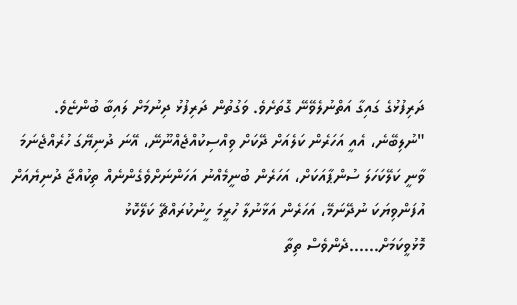ދަރިފުޅުގެ ގައިގާ އަތްނުލެވޭނޭ ގޮތަށެވެ. ވަގުތުން ދަރިފުޅު ދިނުމަށް ލައިބާ ބުންޏެވެ.
"ނުލިބޭނެ، އެއީ އަހަރެން ކަލެއަށް ދޭކަށް ވިއްސިކުއްޖެއްނޫނޭ، އޭނަ ދުނިޔޭގަ ހުރެއްޖެނަމަ ވާނީ ކަލޭކަހަލަ ސުންޕާއަކަށް، އަހަރެން ބުނީމެއްނު އަހަންނަށްވެގެންނެއް ތިކުއްޖާ ދުނިޔެއަށް އުފަންވިޔަކަ ނުދޭނަމޭ، އަހަރެން އަޅާނުލާ ހުރީމަ ހީނުކުރައްޗޭ ކަލޭކޮޅު މޮޅުވީކަމަށް......ދެންވެސް ތިތާ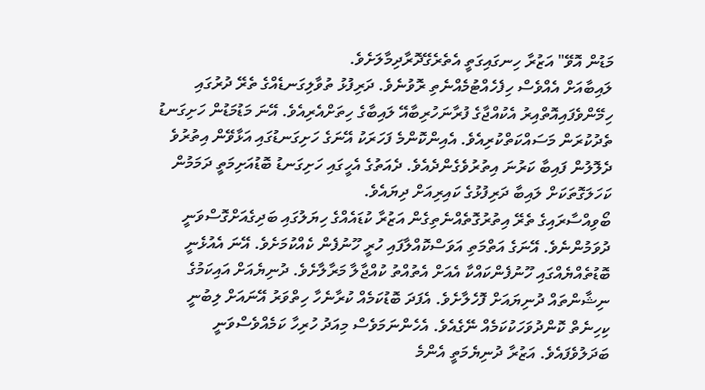މަޑުން އޮވޭ" އަޒުރާ ހިނގައިގަތީ އެތެރެގޭދޮރާދިމާލަށެވެ.
ލައިބާއަށް އެއްވެސް ހިފެހެއްޓުމެއްނެތި ރޮވުނެވެ. ދަރިފުޅު ތުވާލިގަނޑެއްގެ ތެރޭ ދުރުގައި ހިމޭންވެފައިއޮތްއިރު އެކުއްޖާގެ ފުރާނަހުރިބާއޭ ލައިބާގެ ހިތަށްއެރިއެވެ. އޭނަ މަޑުމަޑުން ހަށިގަނޑު ތެދުކުރަން މަސައްކަތްކުރިއެވެ. އެއިންކޮންމެ ފަހަރަކު އޭނަގެ ހަށިގަނޑުގައި އަޅާވޭން އިތުރުވެ ދެލޮލުން ފައިބާ ކަރުނަ އިތުރުވެގެންދެއެވެ. ދެއަތުގެ އެހީގައި ހަށިގަނޑު ބޮޑުއަށިމަތީ ދަމަމުން ކަހަލަގޮތަކަށް ލައިބާ ދަރިފުޅުގެ ކައިރިއަށް ދިޔައެވެ.
ބޯވިއްސާރައިގެ ތެރޭ އިތުރުގޮތެއްނެތިގެން އަޒުރާ ކުޑައެއްގެ ހިޔަލުގައި ބަދިގެއަށްގޮސްވަނީ ދުވަމުންނެވެ. އޭނަގެ އަތްމަތި އަވަސްކޮއްލާފައި ހުރީ ހޫނުފެން ކެއްކުމަށެވެ. އޭނަ އެއުޅެނީ ބޮޑުތެއްޔެއްގައި ހޫނުފެންކައްކާ އެއަށް އެތުއްތު ކުއްޖާލާ މަރާލާށެވެ. ދުނިޔެއަށް އައިކަމުގެ ނިޝާންތައް ދުނިޔައަށް ފޮހެލާށެވެ. އެފަދަ ބޮޑުކަމެއް ކުރާނެހާ ހިތްވަރު އޭނައަށް ލިބުނީ ކިހިނެތް ކޮންދުވަހަކުކަމެއް ނޭގެއެވެ. އެހެންނަމަވެސް މިއަދު ހުރިހާ ކަމެއްވެސްވަނީ ބަދަލުވެފައެވެ. އަޒުރާ ދުނިޔެމަތީ އެންމެ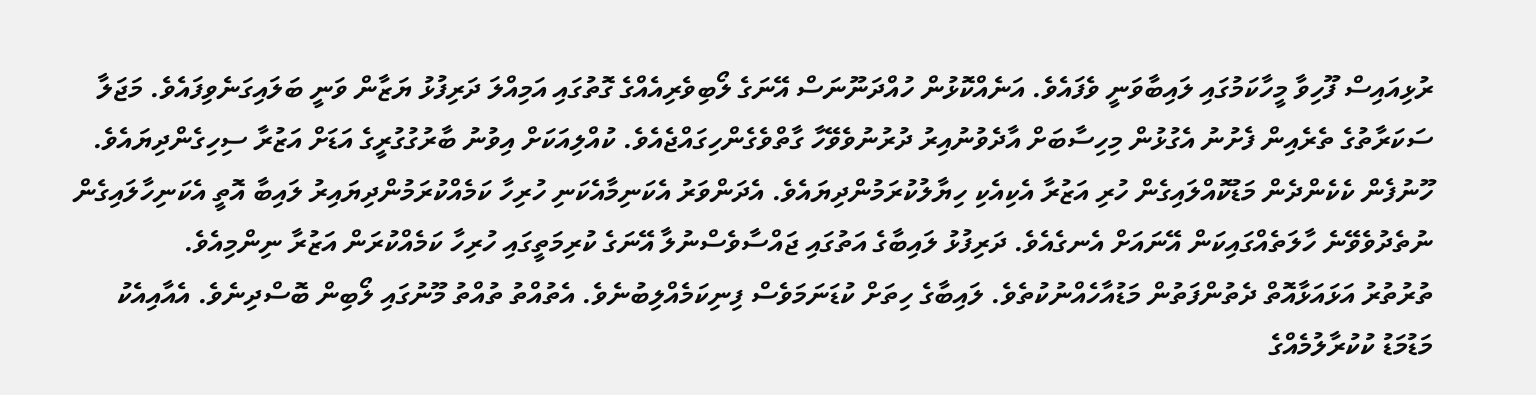ރުޅިއައިސް ފޫހިވާ މީހާކަމުގައި ލައިބާވަނީ ވެފައެވެ. އަނެއްކޮޅުން ހުއްދަނޫނަސް އޭނަގެ ލޯބިވެރިއެއްގެ ގޮތުގައި އަމިއްލަ ދަރިފުޅު ޔަޒާން ވަނީ ބަލައިގަނެވިފައެވެ. މަޖަލާ ސަކަރާތުގެ ތެރެއިން ފެށުނު އެގުޅުން މިހިސާބަށް އާދެވުނުއިރު ދުރުނުވެވޭހާ ގާތްވެގެންހިގައްޖެއެވެ. ކުއްލިއަކަށް އިވުނު ބާރުގުގުރީގެ އަޑަށް އަޒުރާ ސިހިގެންދިޔައެވެ. ހޫނުފެން ކެކެންދެން މަޑުކޮއްލައިގެން ހުރި އަޒުރާ އެކިއެކި ހިޔާލުކުރަމުންދިޔައެވެ. އެދަންވަރު އެކަނިމާއެކަނި ހުރިހާ ކަމެއްކުރަމުންދިޔައިރު ލައިބާ އޮތީ އެކަނިހާލައިގެން ނުތެދުވެވޭނެ ހާލަތެއްގައިކަން އޭނައަށް އެނގެއެވެ. ދަރިފުޅު ލައިބާގެ އަތުގައި ޖައްސާވެސްނުލާ އޭނަގެ ކުރިމަތީގައި ހުރިހާ ކަމެއްކުރަން އަޒުރާ ނިންމިއެވެ.
ތުރުތުރު އަޅައަޅާއޮތް ދެތުންފަތުން މަޑުއާހެއްނުކުތެވެ. ލައިބާގެ ހިތަށް ކުޑަނަމަވެސް ފިނިކަމެއްލިބުނެވެ. އެތުއްތު ތުއްތު މޫނުގައި ލޯބިން ބޮސްދިނެވެ. އެއާއިއެކު މަޑުމަޑު ކުކުރާލުމެއްގެ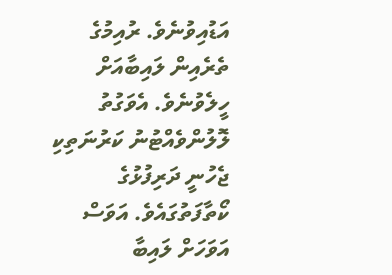އަޑުއިވުނެވެ. ރުއިމުގެ ތެރެއިން ލައިބާއަށް ހީލެވުނެވެ. އެވަގުތު ލޮލުންވެއްޓުނު ކަރުނަތިކި ޖެހުނީ ދަރިފުޅުގެ ކޯތާފަތުގައެވެ. އަވަސް އަވަހަށް ލައިބާ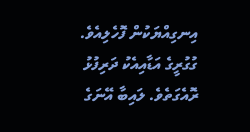އިނގިއްޔަކުން ފޮހެލިއެވެ. ގުގުރީގެ އަޑާއިއެކު ދަރިފުޅު ރޮއެގަތެވެ. ލައިބާ އޭނަގެ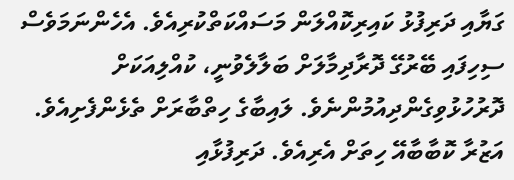ގަޔާއި ދަރިފުޅު ކައިރިކޮއްލަން މަސައްކަތްކުރިއެވެ. އެހެންނަމަވެސް ސިހިފައި ބޭރުގޭ ދޮރާދިމާލަށް ބަލާލެވުނީ، ކުއްލިއަކަށް ދޮރުހުޅުވިގެންދިއުމުންނެވެ. ލައިބާގެ ހިތްބާރަށް ތެޅެންފެށިއެވެ. އަޒުރާ ކޮބާބާއޭ ހިތަށް އެރިއެވެ. ދަރިފުޅާއި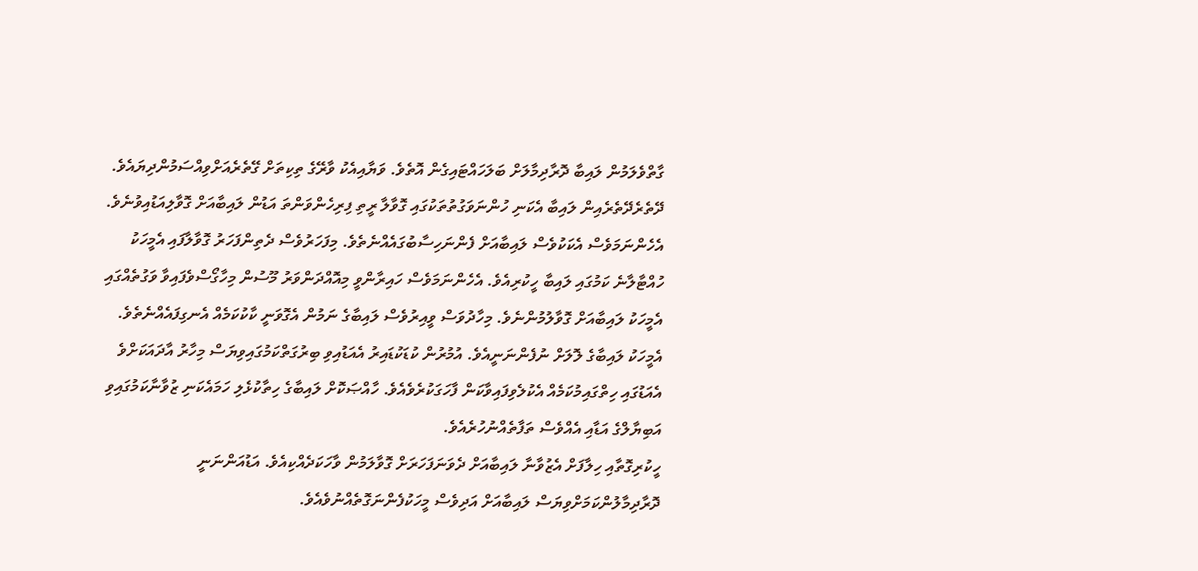ގާތްވެލަމުން ލައިބާ ދޮރާދިމާލަށް ބަލަހައްޓައިގެން އޮތެވެ. ވަޔާއިއެކު ވާރޭގެ ތިކިތަށް ގޭތެރެއަށްވިއްސަމުންދިޔައެވެ. ދޭތެރެދޭތެރެއިން ލައިބާ އެކަނި ހުންނަވަގުތުތަކުގައި ގޮވާލާ ރީތި ފިރިހެންވަންތަ އަޑުން ލައިބާއަށް ގޮވާލިއަޑުއިވުނެވެ. އެހެންނަމަވެސް އެކަކުވެސް ލައިބާއަށް ފެންނަހިސާބުގައެއްނެތެވެ. މިފަހަރުވެސް ދެތިންފަހަރު ގޮވާލާފައި އެމީހަކު ހުއްޓާލާނެ ކަމުގައި ލައިބާ ހީކުރިއެވެ. އެހެންނަމަވެސް ހައިރާންވީ މިއޮއްދަންވަރު މޫސުން މިހާގޯސްވެފައިވާ ވަގުތެއްގައި އެމީހަކު ލައިބާއަށް ގޮވާލުމުންނެވެ. މިހާދުވަސް ވީއިރުވެސް ލައިބާގެ ނަމުން އެގޮވަނީ ކާކުކަމެއް އެނގިފައެއްނެތެވެ. އެމީހަކު ލައިބާގެ ލޮލަށް ނުފެންނަނީއެވެ. އުމުރުން ކުޑަކުޑައިރު އެއަޑުއިވި ބިރުގަތްކަމުގައިވިޔަސް މިހާރު އާދައަކަށްވެ އެއަޑުގައި ހިތްގައިމުކަމެއް އެކުލެވިފައިވާކަން ފާހަގަކުރެވެއެވެ. ހާއްޞަކޮށް ލައިބާގެ ހިތާކުޅެލި ހަމައެކަނި ޒުވާނާކަމުގައިވި އަބިޔާލްގެ އަޑާއި އެއްވެސް ތަފާތެއްނުހުރެއެވެ.
ހީކުރިގޮތާއި ހިލާފަށް އެޒުވާނާ ލައިބާއަށް ދެވަނަފަހަރަށް ގޮވާލަމުން ވާހަކަދެއްކިއެވެ. އަޑުއަންނަނީ ދޮރާދިމާލުންކަމަށްވިޔަސް ލައިބާއަށް އަދިވެސް މީހަކުފެންނަގޮތެއްނުވެއެވެ.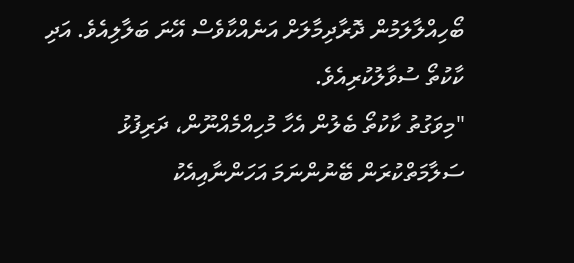ބޯހިއްލާލަމުން ދޮރާދިމާލަށް އަނެއްކާވެސް އޭނަ ބަލާލިއެވެ. އަދި ކާކުތޯ ސުވާލުކުރިއެވެ.
"މިވަގުތު ކާކުތޯ ބެލުން އެހާ މުހިއްމެއްނޫން، ދަރިފުޅު ސަލާމަތްކުރަން ބޭނުންނަމަ އަހަންނާއިއެކު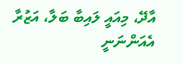އާދޭ، މިއައީ ލައިބާ ބަލާ، އަޒުރާ އެއަންނަނީ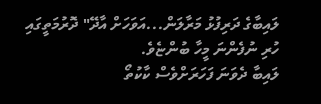ލައިބާގެ ދަރިފުޅު މަރާލަން...އަވަހަށް އާދޭ" ދޮރުމަތީގައި ހުރި ނުފެންނަ މީހާ ބުންޏެވެ.
ލައިބާ ދެވަނަ ފަހަރަށްވެސް ކާކުތޯ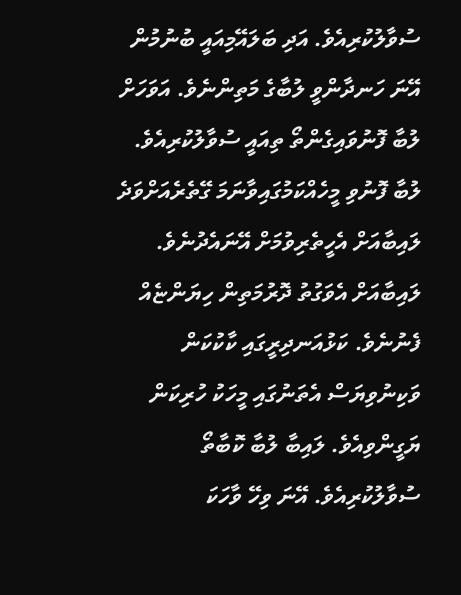ސުވާލުކުރިއެވެ. އަދި ބަލައޭމިއައީ ބުނުމުން އޭނަ ހަނދާންވީ ލުބާގެ މަތިންނެވެ. އަވަހަށް ލުބާ ފޮނުވައިގެންތޯ ތިއައީ ސުވާލުކުރިއެވެ. ލުބާ ފޮނުވި މީހެއްކަމުގައިވާނަމަ ގޭތެރެއަށްވަދެ ލައިބާއަށް އެހީތެރިވުމަށް އޭނައެދުނެވެ. ލައިބާއަށް އެވަގުތު ދޮރުމަތިން ހިޔަންޏެއް ފެނުނެވެ. ކަޅުއަނދިރީގައި ކާކުކަން ވަކިނުވިޔަސް އެތަނުގައި މީހަކު ހުރިކަން ޔަގީންވިއެވެ. ލައިބާ ލުބާ ކޮބާތޯ ސުވާލުކުރިއެވެ. އޭނަ ވިހޭ ވާހަކަ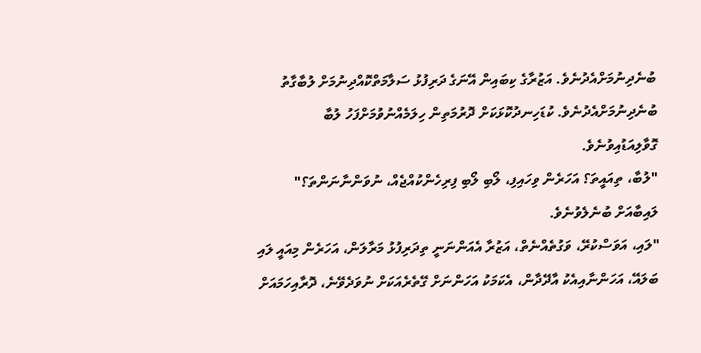ބުނެދިނުމަށްއެދުނެވެ. އަޒުރާގެ ކިބައިން އޭނަގެ ދަރިފުޅު ސަލާމަތްކޮއްދިނުމަށް ލުބާގާތު ބުނެދިނުމަށްއެދުނެވެ. ކުޑަހިނދުކޮޅަކަށް ދޮރުމަތިން ހިލަމެއްނުވުމަށްފަހު ލުބާ ގޮވާލިއަޑުއިވުނެވެ.
"ލުބާ، ތިއައީތަ؟ އަހަރެން ވިހައިފި، ލޯބި ލޯބި ފިރިހެންކުއްޖެއް، ނުވަންނާނަންތަ؟" ލައިބާއަށް ބުނެލެވުނެވެ.
"ލައި، އަވަސްކުރޭ، ވަގުތެއްނެތް، އަޒުރާ އެއަންނަނީ ތިދަރިފުޅު މަރާލަން، އަހަރެން މިއައީ ލައި ބަލައޭ، އަހަންނާއިއެކު އާދޭދާން، އެކަމަކު އަހަންނަށް ގޭތެރެއަކަށް ނުވަދެވޭނެ، ދޮރާއިހަމައަށް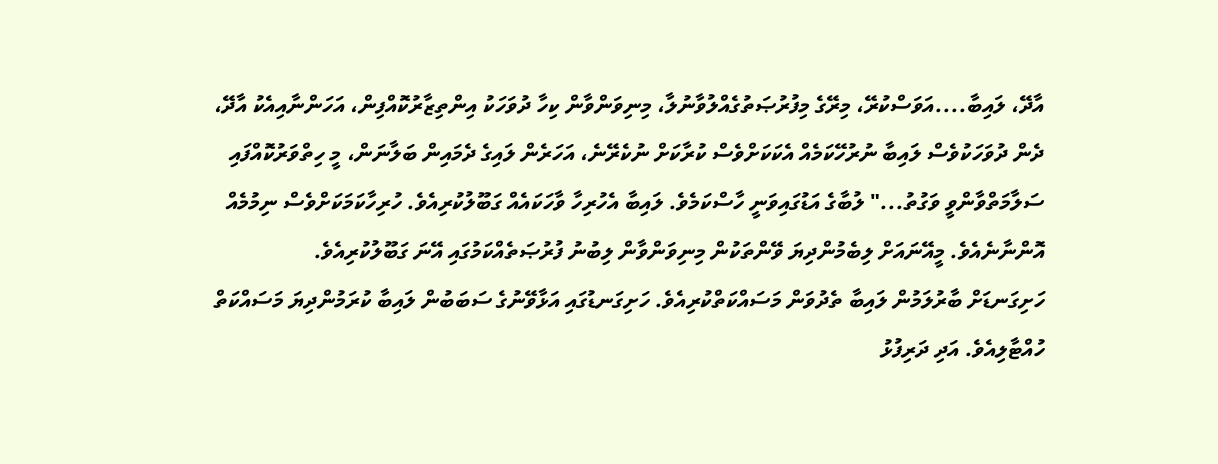އާދޭ، ލައިބާ....އަވަސްކުރޭ، މިރޭގެ މިފުރުޞަތުގެއްލުވާނުލާ، މިނިވަންވާން ކިހާ ދުވަހަކު އިންތިޒާރުކޮއްފިން، އަހަންނާއިއެކު އާދޭ، ދެން ދުވަހަކުވެސް ލައިބާ ނުރުހޭކަމެއް އެކަކަށްވެސް ކުރާކަށް ނުކެރޭނެ، އަހަރެން ލައިގެ ދެމައިން ބަލާނަން، މީ ހިތްވަރުކޮއްފައި ސަލާމަތްވާންވީ ވަގުތު..." ލުބާގެ އަޑުގައިވަނީ ހާސްކަމެވެ. ލައިބާ އެހުރިހާ ވާހަކައެއް ގަބޫލުކުރިއެވެ. ހުރިހާކަމަކަށްވެސް ނިމުމެއް އޮންނާނެއެވެ. މީއޭނައަށް ލިބެމުންދިޔަ ވޭންތަކުން މިނިވަންވާން ލިބުނު ފުރުޞަތެއްކަމުގައި އޭނަ ގަބޫލުކުރިއެވެ.
ހަށިގަނޑަށް ބާރުލަމުން ލައިބާ ތެދުވަން މަސައްކަތްކުރިއެވެ. ހަށިގަނޑުގައި އަޅާވޭނުގެ ސަބަބުން ލައިބާ ކުރަމުންދިޔަ މަސައްކަތް ހުއްޓާލިއެވެ. އަދި ދަރިފުޅު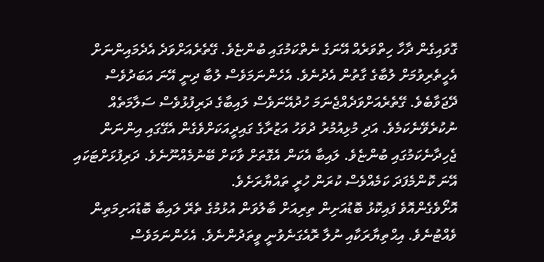ގޮވައިގެން ދާހާ ހިތްވަރެއް އޭނަގެ ނެތްކަމުގައި ބުންޏެވެ. ގޭތެރެއަށްވަދެ އެދެމައިންނަށް އެހީތެރިވުމަށް ލުބާގެ ގާތުން އެދުނެވެ. އެހެންނަމަވެސް ލުބާ ދިނީ އޭނަ އަބަދުވެސް ދޭޖަވާބެވެ. ގޭތެރެއަށްވަދެއްޖެނަމަ ހުދުއޭނަވެސް ލައިބާގެ ދަރިފުޅުވެސް ސަލާމަތެއް ނުކުރެވޭނެކަމެވެ. އަދި މުޅިއުމުރު ދުވަހު އަޒުރާގެ ގައިދީއަކަށްވެގެން އެގޭގައި އިންނަން ޖެހިދާނެކަމުގައި ބުންޏެވެ. ލައިބާ އެކަން އެގޮތަށް ވާކަށް ބޭނުމެއްނޫނެވެ. ދަރިފުޅަށްޓަކައި އޭނަ ކޮންމެފަދަ ކަމެއްވެސް ކުރަން ހުރީ ތައްޔާރަށެވެ.
އޮށޯވެގެންއޮވެ ފައިކޮޅު ބޮޑުއަށިން ތިރިއަށް ބާލުވަން އުޅުމުގެ ތެރޭ ލައިބާ ބޮޑުއަށިމަތިން ވެއްޓުނެވެ. އިޙްތިޔާރަކާއި ނުލާ ރޮއެގަނެވުނީ ވީތަދުންނެވެ. އެހެންނަމަވެސް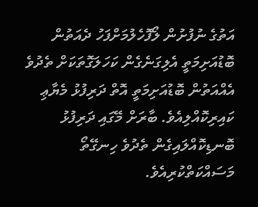އަތުގެ ނުފުށުން ލޯފޮހެލުމަށްފަހު ދެއަތުން ބޮޑުއަށިމަތީ އެލިގަނެގެން ކަހަލަގޮތަކަށް ތެދުވެ އެއްއަތުން ބޮޑުއަށިމަތީ އޮތް ދަރިފުޅު މެޔާޢި ކައިރިކޮއްލިއެވެ. ބާރަށް މޭގައި ދަރިފުޅު ބޮނޑިކޮއްލައިގެން ތެދުވެ ހިނގޭތޯ މަސައްކަތްކުރިއެވެ.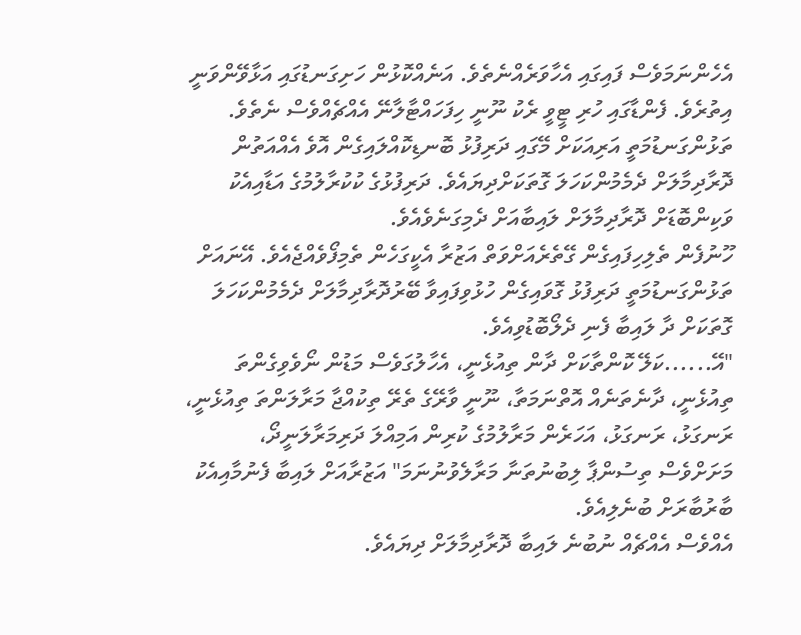އެހެންނަމަވެސް ފައިގައި އެހާވަރެއްނެތެވެ. އަނެއްކޮޅުން ހަށިގަނޑުގައި އަޅާވޭންވަނީ އިތުރެވެ. ފެންޑާގައި ހުރި ޓީވީ ރެކު ނޫނީ ހިފަހައްޓާލާނޭ އެއްޗެއްވެސް ނެތެވެ. ތަޅުންގަނޑުމަތީ އަރިއަކަށް މޭގައި ދަރިފުޅު ބޮނޑިކޮއްލައިގެން އޮވެ އެއްއަތުން ދޮރާދިމާލަށް ދެމެމުންކަހަލަ ގޮތަކަށްދިޔައެވެ. ދަރިފުޅުގެ ކުކުރާލުމުގެ އަޑާއިއެކު ވަކިންބޮޑަށް ދޮރާދިމާލަށް ލައިބާއަށް ދެމިގަނެވެއެވެ.
ހޫނުފެން ތެލިހިފައިގެން ގޭތެރެއަށްވަތް އަޒުރާ އެކީގަހެން ތެމިފޯވެއްޖެއެވެ. އޭނައަށް ތަޅުންގަނޑުމަތީ ދަރިފުޅު ގޮވައިގެން ހުޅުވިފައިވާ ބޭރުދޮރާދިމާލަށް ދެމެމުންކަހަލަ ގޮތަކަށް ދާ ލައިބާ ފެނި ދެލޯބޮޑުވިއެވެ.
"އޭ......ކަލޭ ކޮންތާކަށް ދާން ތިއުޅެނީ، އެހާލުގަވެސް މަޑުން ނޯވެވިގެންތަ ތިއުޅެނީ، ދާނެތަނެއް އޮތްނަމަތާ، ނޫނީ ވާރޭގެ ތެރޭ ތިކުއްޖާ މަރާލަންތަ ތިއުޅެނީ، ރަނގަޅު، ރަނގަޅު، އަހަރެން މަރާލުމުގެ ކުރިން އަމިއްލަ ދަރިމަރާލަނީދޯ، މަށަށްވެސް ތިސުންޕާ ލިބުނުތަނާ މަރާލެވުނުނަމަ" އަޒުރާއަށް ލައިބާ ފެނުމާއިއެކު ބާރުބާރަށް ބުނެލިއެވެ.
އެއްވެސް އެއްޗެއް ނުބުނެ ލައިބާ ދޮރާދިމާލަށް ދިޔައެވެ.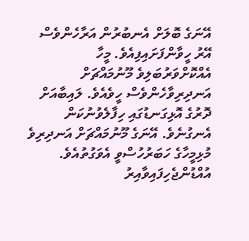އޭނަގެ ބޮލަށް އެނބުރުން އަރާހެންވެސް އޭރު ހީވާންފަށައިފިއެވެ. މީހާ އެއްކޮށްވަރުބަލިވެ މޫނުމައްޗަށް އަނދިރިވާހެންވެސް ހީވެއެވެ. ލައިބާއަށް ދޮރުގެ އޮޅިގަނޑުގައި ހިފާލެވުނުކަން އެނގުނެވެ. އޭނަގެ މޫނުމައްޗަށް އަނދިރިވެ މުޅިމީހާގެ ހަބަރުހުސްވީ އެވަގުތުއެވެ. އުއްޑުންޖެހިފައިވާއިރު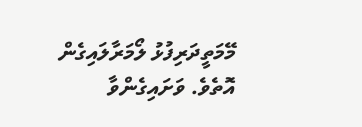މޭމަތީދަރިފުޅު ލޯމަރާލައިގެން އޮތެވެ. ވަށައިގެންވާ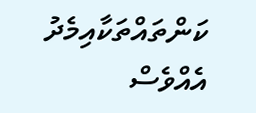ކަންތައްތަކާއިމެދު އެއްވެސް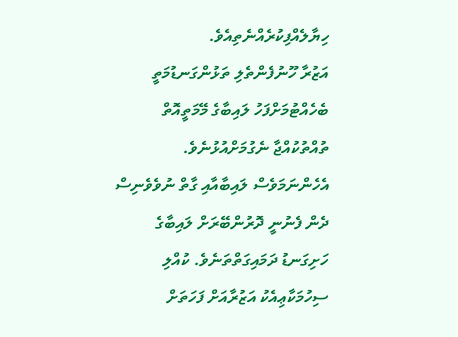ހިޔާލެއްފިކުރެއްނެތިއެވެ.
އަޒުރާ ހޫނުފެންތެލި ތަޅުންގަނޑުމަތީ ބެހެއްޓުމަށްފަހު ލައިބާގެ މޭމަތީއޮތް ތުއްތުކުއްޖާ ނެގުމަށްއުޅުނެވެ. އެހެންނަމަވެސް ލައިބާއާއި ގާތް ނުވެވެނިސް ދެން ފެނުނީ ދޮރުންބޭރަށް ލައިބާގެ ހަށިގަނޑު ދަމައިގަތްތަނެވެ. ކުއްލި ސިހުމަކާޢިއެކު އަޒުރާއަށް ފަހަތަށް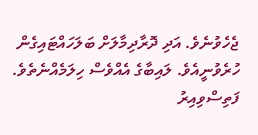ޖެހެވުނެވެ. އަދި ދޮރާދިމާލަށް ބަލަހައްޓައިގެން ހުރެވުނީއެވެ. ލައިބާގެ އެއްވެސް ހިލަމެއްނެތެވެ.
ފަތިސްވިއިރު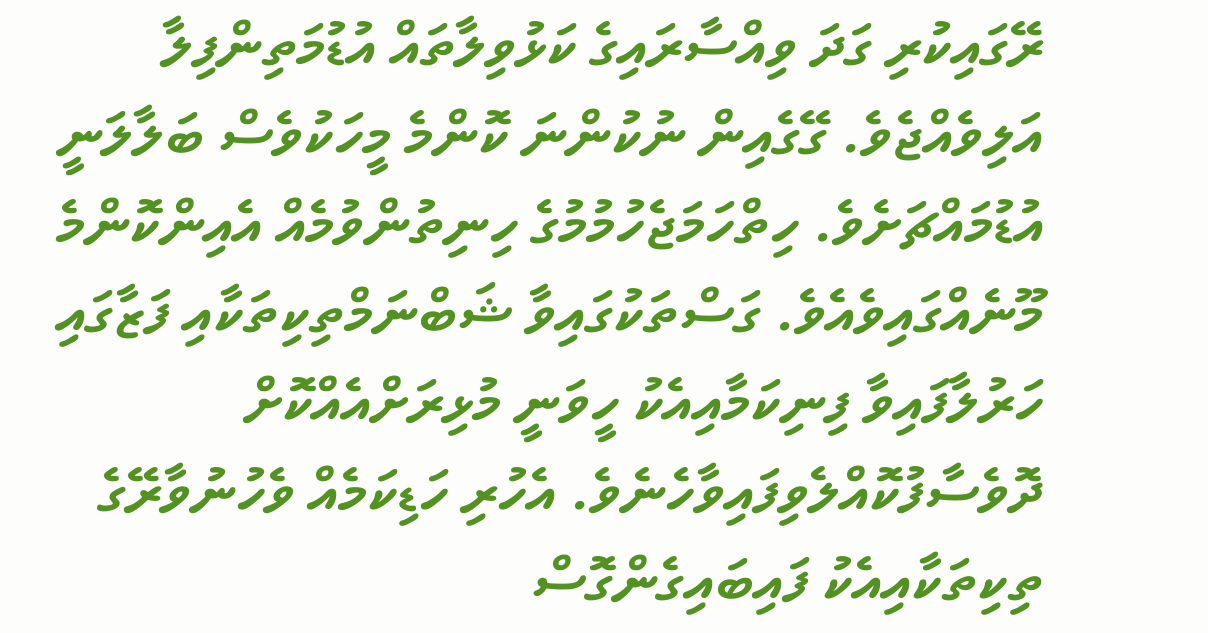ރޭގައިކުރި ގަދަ ވިއްސާރައިގެ ކަޅުވިލާތައް އުޑުމަތިންފިލާ އަލިވެއްޖެވެ. ގޭގެއިން ނުކުންނަ ކޮންމެ މީހަކުވެސް ބަލާލަނީ އުޑުމައްޗަށެވެ. ހިތްހަމަޖެހުމުމުގެ ހިނިތުންވުމެއް އެއިންކޮންމެ މޫނެއްގައިވެއެވެ. ގަސްތަކުގައިވާ ޝަބްނަމްތިކިތަކާއި ފަޒާގައި ހަރުލާފައިވާ ފިނިކަމާއިއެކު ހީވަނީ މުޅިރަށްއެއްކޮށް ދޮވެސާފުކޮއްލެވިފައިވާހެނެވެ. އެހުރި ހަޑިކަމެއް ވެހުނުވާރޭގެ ތިކިތަކާއިއެކު ފައިބައިގެންގޮސް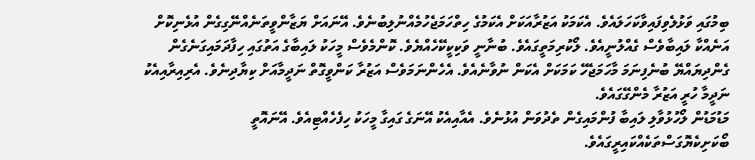ބިމުގައި ވަޅުލެވިފައިވާކަހަލައެވެ. އެކަމަކު އަޒުރާއަކަށް އެކަމުގެ ހިތްހަމަޖެހުމެއްނުލިބުނެވެ. އޭނައަށް ޔަޒާންވީތަނެއްނޭގިގެން އުޅެނިކޮށް އަނެއްކާ ލައިބާވެސް ގެއްލުނީއެވެ. ލޯކުރިމަތީގައެވެ. ބުނާނީ ވަކިކީކޭހެއްޔެވެ. ކޮންމެވެސް މީހަކު ލައިބާގެ އަތުގައި ހިފާދަމައިގަނެގެން ގެންދިޔައްޔޭ ބުނެފިނަމަ މާހަމަޖެހޭ ކަމަކަށް އެކަން ނުވާނެއެވެ. އެހެންނަމަވެސް އަޒުރާ ކަންވީގޮތް ނަދީމާއަށް ކިޔާދިނެވެ. އެރިއިރާއިއެކު ނަދީމާ ހުރީ އަޒުރާ މެންގޭގައެވެ.
މަޑުމަޑުން ލޯހުޅުވާލި ލައިބާ ފުންމައިގެން ތެދުވަން އުޅުނެވެ. އެއާއިއެކު އޭނަގެ ގައިގާ މީހަކު ހިފެހެއްޓިއެވެ. އޭނައޮތީ ބޯކަށިކެޔޮގަސްތަކެއްކައިރީގައެވެ.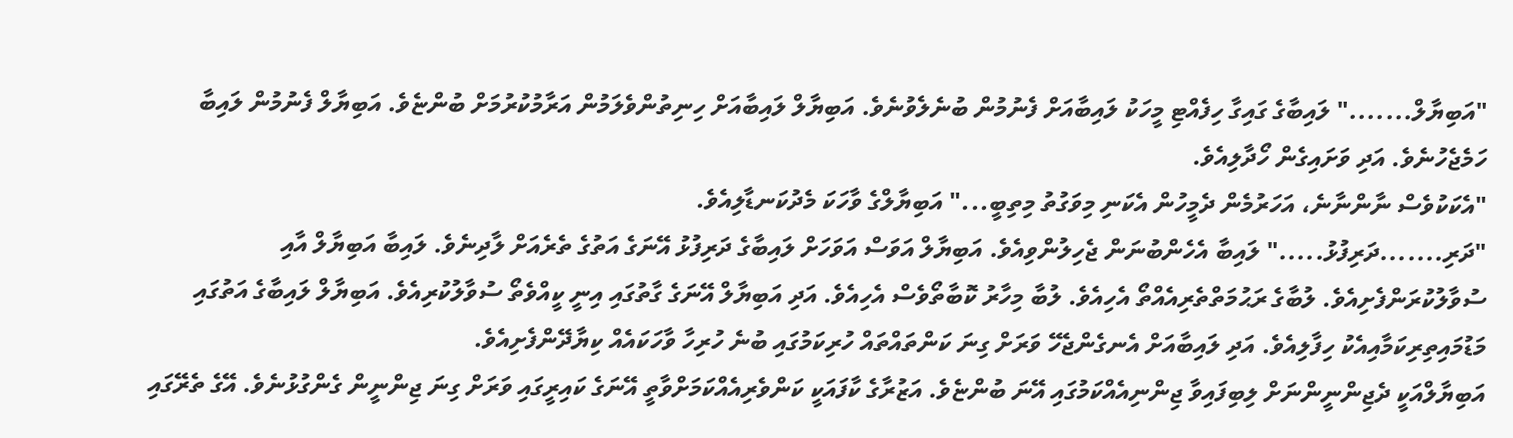"އަބިޔާލް......." ލައިބާގެ ގައިގާ ހިފެއްޓި މީހަކު ލައިބާއަށް ފެނުމުން ބުނެލެވުނެވެ. އަބިޔާލް ލައިބާއަށް ހިނިތުންވެލަމުން އަރާމުކުރުމަށް ބުންޏެވެ. އަބިޔާލް ފެނުމުން ލައިބާ ހަމެޖެހުނެވެ. އަދި ވަށައިގެން ހޯދާލިއެވެ.
"އެކަކުވެސް ނާންނާނެ، އަހަރުމެން ދެމީހުން އެކަނި މިވަގުތު މިތިބީ..." އަބިޔާލްގެ ވާހަކަ މެދުކަނޑާލިއެވެ.
"ދަރި.......ދަރިފުޅު....." ލައިބާ އެހެންބުނަން ޖެހިލުންވިއެވެ. އަބިޔާލް އަވަސް އަވަހަށް ލައިބާގެ ދަރިފުޅު އޭނަގެ އަތުގެ ތެރެއަށް ލާދިނެވެ. ލައިބާ އަބިޔާލް އާއި ސުވާލުކުރަންފެށިއެވެ. ލުބާގެ ރަޙުމަތްތެރިއެއްތޯ އެހިއެވެ. ލުބާ މިހާރު ކޮބާތޯވެސް އެހިއެވެ. އަދި އަބިޔާލް އޭނަގެ ގާތުގައި އިނީ ކީއްވެތޯ ސުވާލުކުރިއެވެ. އަބިޔާލް ލައިބާގެ އަތުގައި މަޑުމައިތިރިކަމާއިއެކު ހިފާލިއެވެ. އަދި ލައިބާއަށް އެނގެންޖެހޭ ވަރަށް ގިނަ ކަންތައްތައް ހުރިކަމުގައި ބުނެ ހުރިހާ ވާހަކައެއް ކިޔާދޭންފެށިއެވެ.
އަބިޔާލްއަކީ ދެޖިންނީންނަށް ލިބިފައިވާ ޖިންނިއެއްކަމުގައި އޭނަ ބުންޏެވެ. އަޒުރާގެ ކާފައަކީ ކަންވެރިއެއްކަމަށްވާތީ އޭނަގެ ކައިރީގައި ވަރަށް ގިނަ ޖިންނީން ގެންގުޅުނެވެ. އޭގެ ތެރޭގައި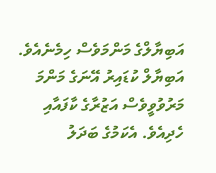އަބިޔާލްގެ މަންމަވެސް ހިމެނެއެވެ. އަބިޔާލް ކުޑައިރު އޭނަގެ މަންމަ މަރުވުވީވެސް އަޒުރާގެ ކާފައާއި ހެދިއެވެ. އެކަމުގެ ބަދަލު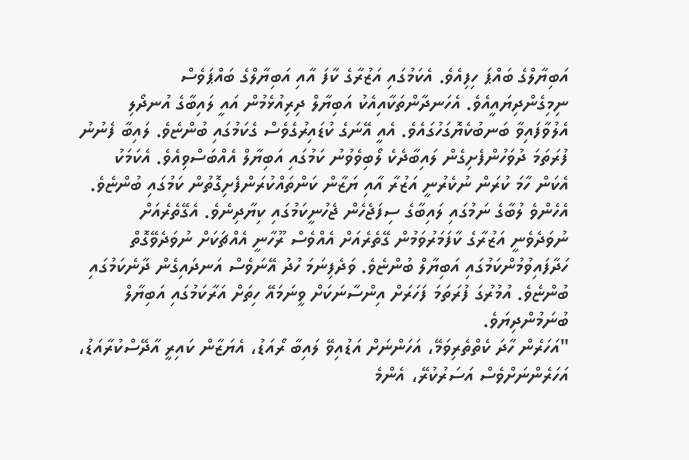އަބިޔާލްގެ ބައްޕަ ހިފިއެވެ. އެކަމުގައި އަޒުރާގެ ކާފަ އާއި އަބިޔާލްގެ ބައްޕަވެސް ނިމިގެންދިޔައީއެވެ. އެހަނދާންތަކާއިއެކު އަބިޔާލް ދިރިއުޅެމުން އައީ ލައިބާގެ އުނދޯލި އެލުވާފައިވާ ބަނބުކެޔޮގަހުގައެވެ. އެއީ އޭނަގެ ކުޑައިރުގެވެސް ގެކަމުގައި ބުންޏެވެ. ލައިބާ ފެނުނު ފުރަތަމަ ދުވަހުންފެށިގެން ލައިބާދެކެ ލޯބިވެވުނު ކަމުގައި އަބިޔާލް އެއްބަސްވިއެވެ. އެކަމަކު އެކަން ހާމަ ކުރަން ނުކެރުނީ އަޒުރާ އާއި ޔަޒާން ކަންތައްކުރަންފެށިގޮތުން ކަމުގައި ބުންޏެވެ. އެހެންވެ ލުބާގެ ނަމުގައި ލައިބާގެ ސިފަޖެހެން ޖެހުނީކަމުގައި ކިޔާދިނެވެ. އެގޭތެރެއަށް ނުވަދެވެނީ އަޒުރާގެ ކާފަމަރުވަމުން ގޭތެރެއަށް އެއްވެސް ރޫހާނީ އެއްޗަކަށް ނުވަދެވޭގޮތް ހަދާފައިވުމުންކަމުގައި އަބިޔާލް ބުންޏެވެ. ވަދެފިނަމަ ހުދު އޭނަވެސް އަނދައިގެން ދާނެކަމުގައި ބުންޏެވެ. އުމުރުގަ ފުރަތަމަ ފަހަރަށް އިންސާނަކަށް ވީނަމައޭ ހިތަށް އަރާކަމުގައި އަބިޔާލް ބުނަމުންދިޔަވެ.
"އަހަރެން ހާދަ ކެތްތެރިވަމޭ، އަހަންނަށް އަޑުއިވޭ ލައިބާ ރޯއަޑު، އެޔަޒާން ކައިރީ އާދޭސްކުރާއަޑު، އަހަރެންނަށްވެސް އަސަރުކުރޭ، އެންމެ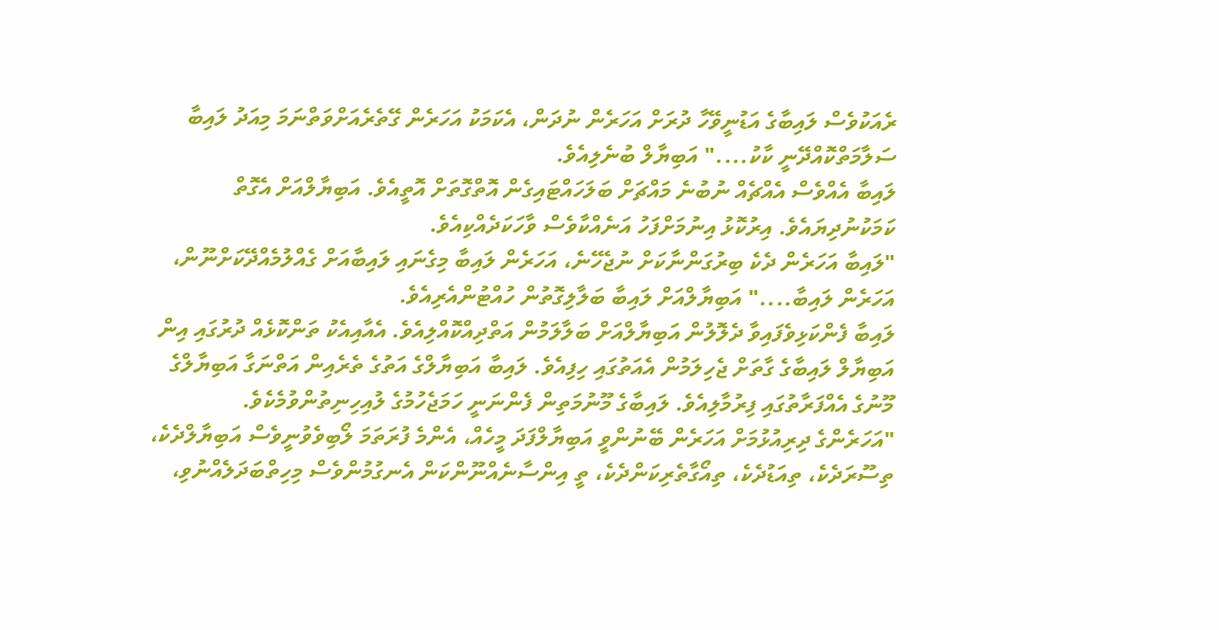ރެއަކުވެސް ލައިބާގެ އަޑުނީވޭހާ ދުރަށް އަހަރެން ނުދަން، އެކަމަކު އަހަރެން ގޭތެރެއަށްވަތްނަމަ މިއަދު ލައިބާ ސަލާމަތްކޮއްދޭނީ ކާކު...." އަބިޔާލް ބުނެލިއެވެ.
ލައިބާ އެއްވެސް އެއްޗެއް ނުބުނެ މައްޗަށް ބަލަހައްޓައިގެން އޮތްގޮތަށް އޮތީއެވެ. އަބިޔާލްއަށް އެގޮތް ކަމަކުނުދިޔައެވެ. އިރުކޮޅު އިނުމަށްފަހު އަނެއްކާވެސް ވާހަކަދެއްކިއެވެ.
"ލައިބާ އަހަރެން ދެކެ ބިރުގަންނާކަށް ނުޖެހޭނެ، އަހަރެން ލައިބާ މިގެނައި ލައިބާއަށް ގެއްލުމެއްދޭކަށްނޫން، އަހަރެން ލައިބާ...." އަބިޔާލްއަށް ލައިބާ ބަލާލިގޮތުން ހުއްޓުންއެރިއެވެ.
ލައިބާ ފެންކަޅިވެފައިވާ ދެލޮލުން އަބިޔާލްއަށް ބަލާލަމުން އަތްދިއްކޮއްލިއެވެ. އެއާއިއެކު ތަންކޮޅެއް ދުރުގައި އިން އަބިޔާލް ލައިބާގެ ގާތަށް ޖެހިލަމުން އެއަތުގައި ހިފިއެވެ. ލައިބާ އަބިޔާލްގެ އަތުގެ ތެރެއިން އަތްނަގާ އަބިޔާލްގެ މޫނުގެ އެއްފަރާތުގައި ފިރުމާލިއެވެ. ލައިބާގެ މޫނުމަތިން ފެންނަނީ ހަމަޖެހުމުގެ ލުއިހިނިތުންވުމެކެވެ.
"އަހަރެންގެ ދިރިއުޅުމަށް އަހަރެން ބޭނުންވީ އަބިޔާލްފަދަ މީހެއް، އެންމެ ފުރަތަމަ ލޯބިވެވުނީވެސް އަބިޔާލްދެކެ، ތިސޫރަދެކެ، ތިއަޑުދެކެ، ތިއޯގާތެރިކަންދެކެ، ތީ އިންސާނެއްނޫންކަން އެނގުމުންވެސް މިހިތްބަދަލެއްނުވި،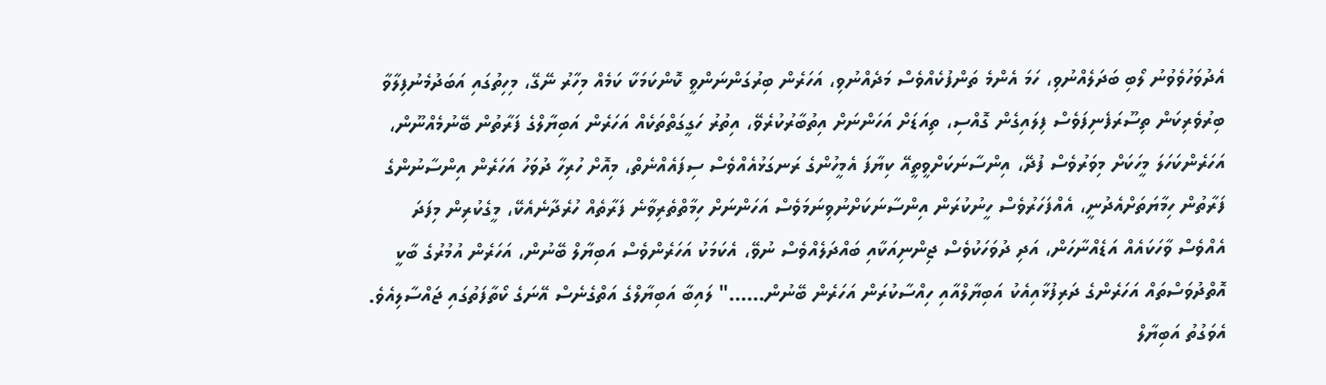އެދުވަހުވެވުނު ލޯބި ބަދަލެއްނުވި، ހަމަ އެންމެ ތަންފުކެއްވެސް މަދެއްނުވި، އަހަރެން ބިރުގަންނަންވީ ކޮންކަމަކާ ކަމެއް މިހާރު ނޭގޭ، މިހިތުގައި އަބަދުމެނުފިލާވާ ބިރުވެރިކަން ތިސޫރަފެނިފަވެސް ފިލައިގެން ގޮއްސި، ތިއަޑަށް އަހަންނަށް އިތުބާރުކުރެވޭ، އިތުރު ހަގީގަތްތަކެއް އަހަރެން އަބިޔާލްގެ ފަރާތުން ބޭނުމެއްނޫން، އަހަރެންކަހަލަ މީހަކަށް މިވަރުވެސް ފުދޭ، އިންސާނަކަށްވީތީއޭ ކިޔާފަ އެމީހުންގެ ރަނގަޅުއެއްވެސް ސިފައެއްނެތް، މިއޮށް ހުރިހާ ދުވަހު އަހަރެން އިންސާނުންގެ ފަރާތުން ހިމާޔަތަށްއެދުނީ، އެއްފަހަރުވެސް ހީނުކުރަން އިންސާނަކަށްނުވިނަމަވެސް އަހަންނަށް ހިމާތްތެރިވާނެ ފަރާތެއް ހުރެދާނެއެކޭ، މީގެކުރިން މިފަދަ އެއްވެސް ވާހަކައެއް އަޑެއްނާހަން، އަދި ދުވަހަކުވެސް ޖިންނިއަކާއި ބައްދަލެއްވެސް ނުވޭ، އެކަމަކު އަހަރެންވެސް އަބިޔާލް ބޭނުން، އަހަރެން އުމުރުގެ ބާކީ އޮތްދުވަސްތައް އަހަރެންގެ ދަރިފުޅާއިއެކު އަބިޔާލްއާއި ހިއްސާކުރަން އަހަރެން ބޭނުން......" ލައިބާ އަބިޔާލްގެ އަތްގެނެސް އޭނަގެ ކޯތާފަތުގައި ޖައްސާލިއެވެ. އެވަގުތު އަބިޔާލް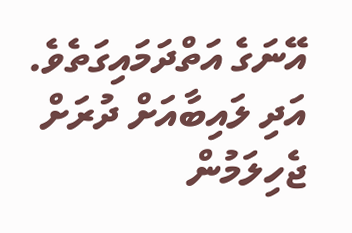އޭނަގެ އަތްދަމައިގަތެވެ. އަދި ލައިބާއަށް ދުރަށް ޖެހިލަމުން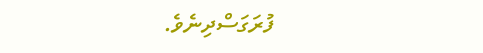ފުރަގަސްދިނެވެ.